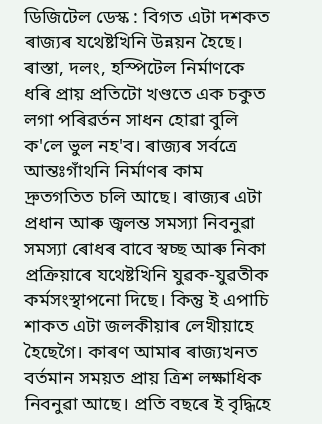ডিজিটেল ডেস্ক : বিগত এটা দশকত ৰাজ্যৰ যথেষ্টখিনি উন্নয়ন হৈছে। ৰাস্তা, দলং, হস্পিটেল নির্মাণকে ধৰি প্রায় প্রতিটো খণ্ডতে এক চকুত লগা পৰিৱৰ্তন সাধন হোৱা বুলি ক'লে ভুল নহ'ব। ৰাজ্যৰ সৰ্বত্ৰে আন্তঃগাঁথনি নিৰ্মাণৰ কাম দ্রুতগতিত চলি আছে। ৰাজ্যৰ এটা প্রধান আৰু জ্বলন্ত সমস্যা নিবনুৱা সমস্যা ৰোধৰ বাবে স্বচ্ছ আৰু নিকা প্ৰক্ৰিয়াৰে যথেষ্টখিনি যুৱক-যুৱতীক কর্মসংস্থাপনো দিছে। কিন্তু ই এপাচি শাকত এটা জলকীয়াৰ লেখীয়াহে হৈছেগৈ। কাৰণ আমাৰ ৰাজ্যখনত বৰ্তমান সময়ত প্রায় ত্রিশ লক্ষাধিক নিবনুৱা আছে। প্রতি বছৰে ই বৃদ্ধিহে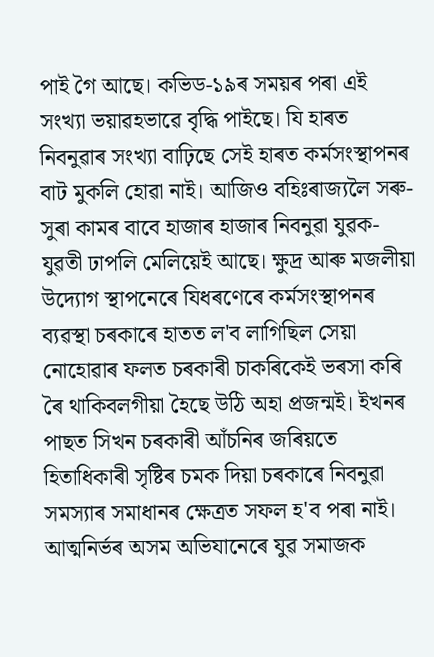পাই গৈ আছে। কভিড-১৯ৰ সময়ৰ পৰা এই সংখ্যা ভয়াৱহভাৱে বৃদ্ধি পাইছে। যি হাৰত নিবনুৱাৰ সংখ্যা বাঢ়িছে সেই হাৰত কর্মসংস্থাপনৰ বাট মুকলি হোৱা নাই। আজিও বহিঃৰাজ্যলৈ সৰু-সুৰা কামৰ বাবে হাজাৰ হাজাৰ নিবনুৱা যুৱক-যুৱতী ঢাপলি মেলিয়েই আছে। ক্ষুদ্ৰ আৰু মজলীয়া উদ্যোগ স্থাপনেৰে যিধৰণেৰে কৰ্মসংস্থাপনৰ ব্যৱস্থা চৰকাৰে হাতত ল'ব লাগিছিল সেয়া নোহোৱাৰ ফলত চৰকাৰী চাকৰিকেই ভৰসা কৰি ৰৈ থাকিবলগীয়া হৈছে উঠি অহা প্ৰজন্মই। ইখনৰ পাছত সিখন চৰকাৰী আঁচনিৰ জৰিয়তে হিতাধিকাৰী সৃষ্টিৰ চমক দিয়া চৰকাৰে নিবনুৱা সমস্যাৰ সমাধানৰ ক্ষেত্ৰত সফল হ'ব পৰা নাই। আত্মনিৰ্ভৰ অসম অভিযানেৰে যুৱ সমাজক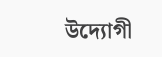উদ্যোগী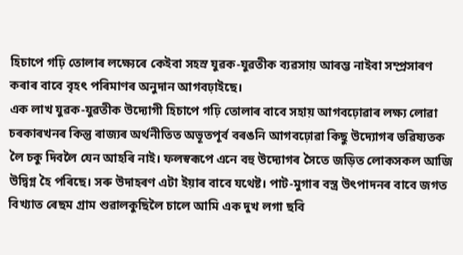হিচাপে গঢ়ি তোলাৰ লক্ষ্যেৰে কেইবা সহস্র যুৱক-যুৱতীক ব্যৱসায় আৰম্ভ নাইবা সম্প্ৰসাৰণ কৰাৰ বাবে বৃহৎ পৰিমাণৰ অনুদান আগবঢ়াইছে।
এক লাখ যুৱক-যুৱতীক উদ্যোগী হিচাপে গঢ়ি তোলাৰ বাবে সহায় আগবঢ়োৱাৰ লক্ষ্য লোৱা চৰকাৰখনৰ কিন্তু ৰাজ্যৰ অর্থনীতিত অভূতপূৰ্ব বৰঙনি আগবঢ়োৱা কিছু উদ্যোগৰ ভৱিষ্যতক লৈ চকু দিবলৈ যেন আহৰি নাই। ফলস্বৰূপে এনে বহু উদ্যোগৰ সৈতে জড়িত লোকসকল আজি উদ্বিগ্ন হৈ পৰিছে। সৰু উদাহৰণ এটা ইয়াৰ বাবে যথেষ্ট। পাট-মুগাৰ বস্ত্ৰ উৎপাদনৰ বাবে জগত বিখ্যাত ৰেছম গ্রাম শুৱালকুছিলৈ চালে আমি এক দুখ লগা ছবি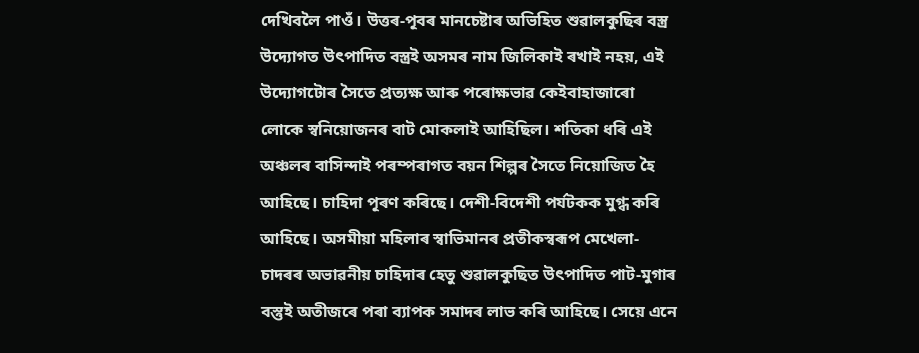দেখিবলৈ পাওঁ। উত্তৰ-পূবৰ মানচেষ্টাৰ অভিহিত শুৱালকুছিৰ বস্ত্ৰ উদ্যোগত উৎপাদিত বস্ত্ৰই অসমৰ নাম জিলিকাই ৰখাই নহয়, এই উদ্যোগটোৰ সৈতে প্রত্যক্ষ আৰু পৰোক্ষভাৱ কেইবাহাজাৰো লোকে স্বনিয়োজনৰ বাট মোকলাই আহিছিল। শতিকা ধৰি এই অঞ্চলৰ বাসিন্দাই পৰম্পৰাগত বয়ন শিল্পৰ সৈতে নিয়োজিত হৈ আহিছে। চাহিদা পূৰণ কৰিছে। দেশী-বিদেশী পর্যটকক মুগ্ধ কৰি আহিছে। অসমীয়া মহিলাৰ স্বাভিমানৰ প্রতীকস্বৰূপ মেখেলা-চাদৰৰ অভাৱনীয় চাহিদাৰ হেতু শুৱালকুছিত উৎপাদিত পাট-মুগাৰ বস্তুই অতীজৰে পৰা ব্যাপক সমাদৰ লাভ কৰি আহিছে। সেয়ে এনে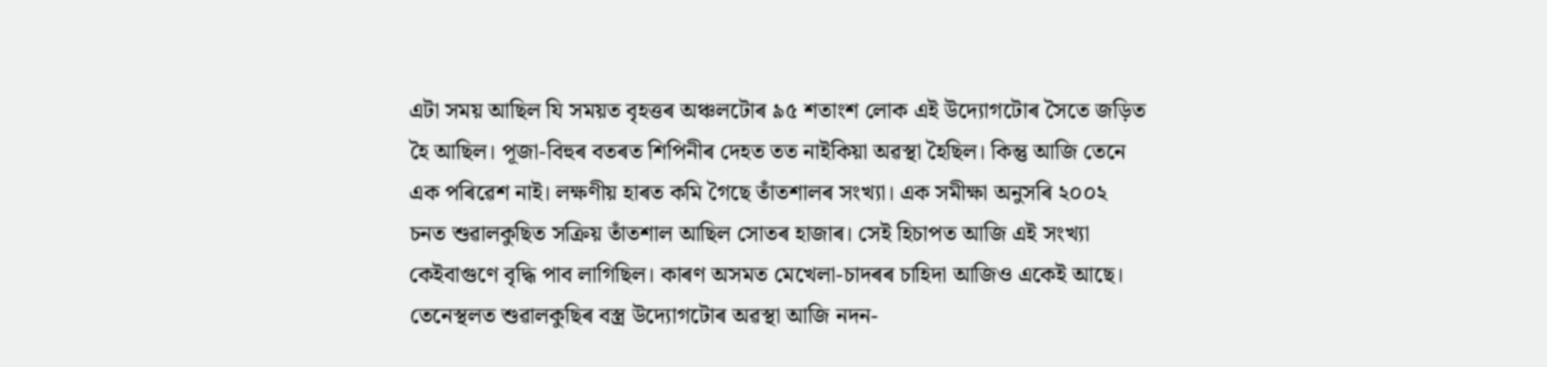এটা সময় আছিল যি সময়ত বৃহত্তৰ অঞ্চলটোৰ ৯৫ শতাংশ লোক এই উদ্যোগটোৰ সৈতে জড়িত হৈ আছিল। পূজা-বিহুৰ বতৰত শিপিনীৰ দেহত তত নাইকিয়া অৱস্থা হৈছিল। কিন্তু আজি তেনে এক পৰিৱেশ নাই। লক্ষণীয় হাৰত কমি গৈছে তাঁতশালৰ সংখ্যা। এক সমীক্ষা অনুসৰি ২০০২ চনত শুৱালকুছিত সক্রিয় তাঁতশাল আছিল সোতৰ হাজাৰ। সেই হিচাপত আজি এই সংখ্যা কেইবাগুণে বৃদ্ধি পাব লাগিছিল। কাৰণ অসমত মেখেলা-চাদৰৰ চাহিদা আজিও একেই আছে। তেনেস্থলত শুৱালকুছিৰ বস্ত্ৰ উদ্যোগটোৰ অৱস্থা আজি নদন-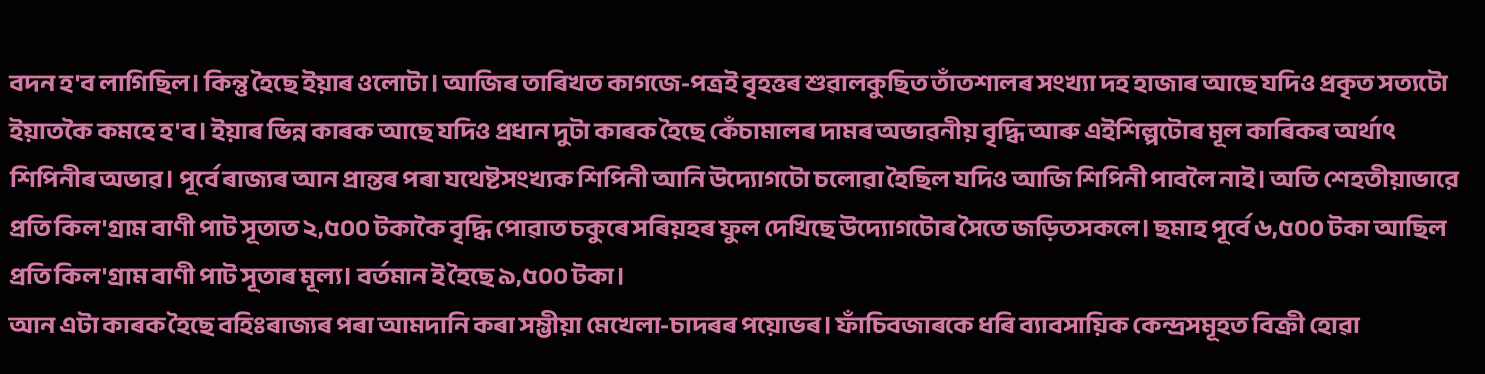বদন হ'ব লাগিছিল। কিন্তু হৈছে ইয়াৰ ওলোটা। আজিৰ তাৰিখত কাগজে-পত্রই বৃহত্তৰ শুৱালকুছিত তাঁতশালৰ সংখ্যা দহ হাজাৰ আছে যদিও প্রকৃত সত্যটো ইয়াতকৈ কমহে হ'ব। ইয়াৰ ভিন্ন কাৰক আছে যদিও প্রধান দুটা কাৰক হৈছে কেঁচামালৰ দামৰ অভাৱনীয় বৃদ্ধি আৰু এইশিল্পটোৰ মূল কাৰিকৰ অৰ্থাৎ শিপিনীৰ অভাৱ। পূৰ্বে ৰাজ্যৰ আন প্ৰান্তৰ পৰা যথেষ্টসংখ্যক শিপিনী আনি উদ্যোগটো চলোৱা হৈছিল যদিও আজি শিপিনী পাবলৈ নাই। অতি শেহতীয়াভারে প্রতি কিল'গ্রাম বাণী পাট সূতাত ২,৫০০ টকাকৈ বৃদ্ধি পোৱাত চকুৰে সৰিয়হৰ ফুল দেখিছে উদ্যোগটোৰ সৈতে জড়িতসকলে। ছমাহ পূর্বে ৬,৫০০ টকা আছিল প্রতি কিল'গ্রাম বাণী পাট সূতাৰ মূল্য। বর্তমান ই হৈছে ৯,৫০০ টকা।
আন এটা কাৰক হৈছে বহিঃৰাজ্যৰ পৰা আমদানি কৰা সম্ভীয়া মেখেলা-চাদৰৰ পয়োভৰ। ফাঁচিবজাৰকে ধৰি ব্যাবসায়িক কেন্দ্রসমূহত বিক্ৰী হোৱা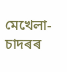মেখেলা-চাদৰৰ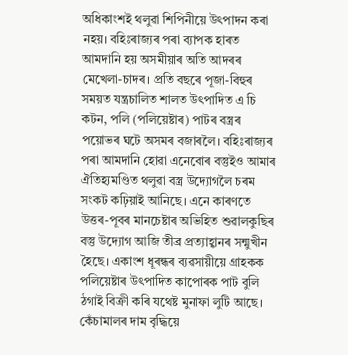অধিকাংশই থলুৱা শিপিনীয়ে উৎপাদন কৰা নহয়। বহিঃৰাজ্যৰ পৰা ব্যাপক হাৰত আমদানি হয় অসমীয়াৰ অতি আদৰৰ মেখেলা-চাদৰ। প্ৰতি বছৰে পূজা-বিহুৰ সময়ত যন্ত্রচালিত শালত উৎপাদিত এ চি কটন, পলি (পলিয়েষ্টাৰ) পাটৰ বস্ত্ৰৰ পয়োভৰ ঘটে অসমৰ বজাৰলৈ। বহিঃৰাজ্যৰ পৰা আমদানি হোৱা এনেবোৰ বস্তুইও আমাৰ ঐতিহ্যমণ্ডিত থলুৱা বস্ত্র উদ্যোগলৈ চৰম সংকট কঢ়িয়াই আনিছে। এনে কাৰণতে উত্তৰ-পূবৰ মানচেষ্টাৰ অভিহিত শুৱালকুছিৰ বস্তু উদ্যোগ আজি তীব্র প্রত্যাহ্বানৰ সন্মুখীন হৈছে। একাংশ ধূৰন্ধৰ ব্যৱসায়ীয়ে গ্রাহকক পলিয়েষ্টাৰ উৎপাদিত কাপোৰক পাট বুলি ঠগাই বিক্রী কৰি যথেষ্ট মুনাফা লুটি আছে। কেঁচামালৰ দাম বৃদ্ধিয়ে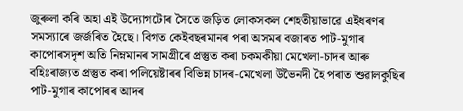জুৰুলা কৰি অহা এই উদ্যোগটোৰ সৈতে জড়িত লোকসকল শেহতীয়াভাৱে এইধৰণৰ সমস্যাৰে জৰ্জৰিত হৈছে। বিগত কেইবছৰমানৰ পৰা অসমৰ বজাৰত পাট-মুগাৰ কাপোৰসদৃশ অতি নিম্নমানৰ সামগ্ৰীৰে প্ৰস্তুত কৰা চকমকীয়া মেখেলা-চাদৰ আৰু বহিঃৰাজ্যত প্রস্তুত কৰা পলিয়েষ্টাৰৰ বিভিন্ন চাদৰ-মেখেলা উভৈনদী হৈ পৰাত শুৱালকুছিৰ পাট-মুগাৰ কাপোৰৰ আদৰ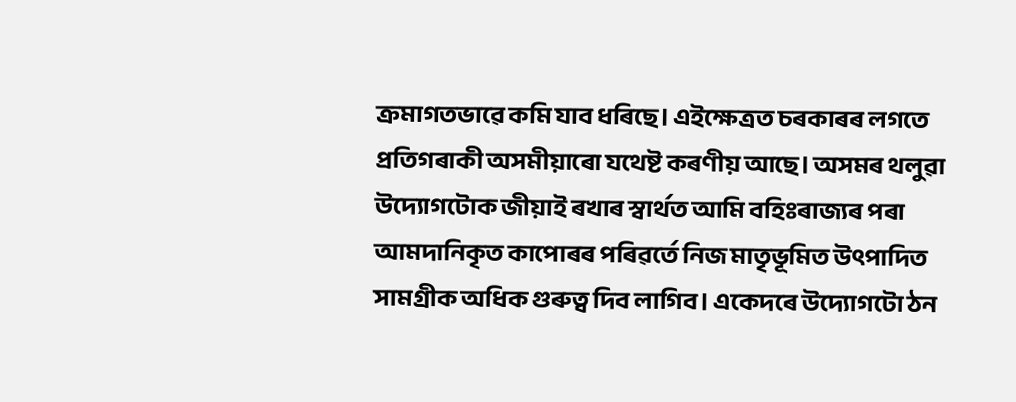ক্ৰমাগতভাৱে কমি যাব ধৰিছে। এইক্ষেত্ৰত চৰকাৰৰ লগতে প্ৰতিগৰাকী অসমীয়াৰো যথেষ্ট কৰণীয় আছে। অসমৰ থলুৱা উদ্যোগটোক জীয়াই ৰখাৰ স্বাৰ্থত আমি বহিঃৰাজ্যৰ পৰা আমদানিকৃত কাপোৰৰ পৰিৱৰ্তে নিজ মাতৃভূমিত উৎপাদিত সামগ্রীক অধিক গুৰুত্ব দিব লাগিব। একেদৰে উদ্যোগটো ঠন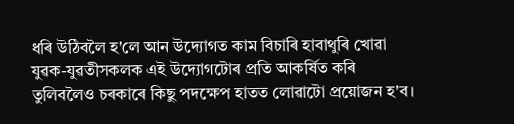ধৰি উঠিবলৈ হ'লে আন উদ্যোগত কাম বিচাৰি হাবাথুৰি খোৱা যুৱক-যুৱতীসকলক এই উদ্যোগটোৰ প্ৰতি আকৰ্ষিত কৰি তুলিবলৈও চৰকাৰে কিছু পদক্ষেপ হাতত লোৱাটো প্রয়োজন হ'ব।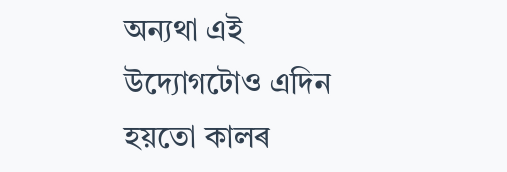অন্যথা এই উদ্যোগটোও এদিন হয়তো কালৰ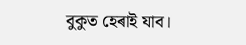বুকুত হেৰাই যাব।